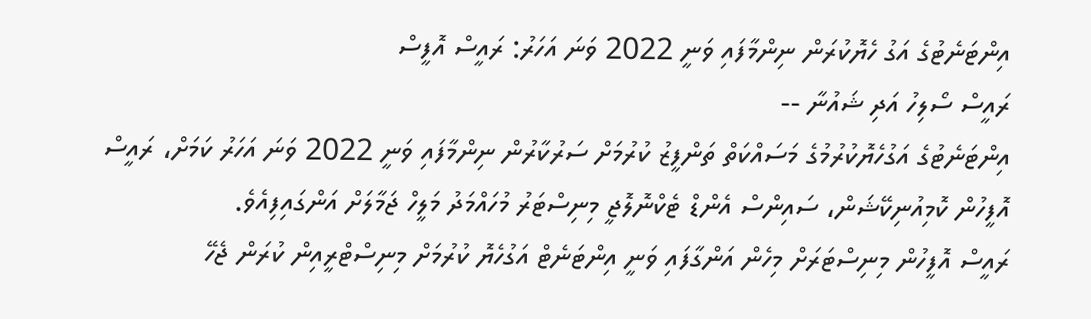އިންޓަނެޓުގެ އަގު ހެޔޮކުރަން ނިންމާފައި ވަނީ 2022 ވަނަ އަހަރު: ރައީސް އޮފީސް
ރައީސް ސޯލިހު އަދި ޝައުނާ --
އިންޓަނެޓުގެ އަގުހެޔޮކުރުމުގެ މަސައްކަތް ތަންފީޒު ކުރުމަށް ސަރުކާރުން ނިންމާފައި ވަނީ 2022 ވަނަ އަހަރު ކަމަށް، ރައީސް އޮފީހުން ކޮމިއުނިކޭޝަން، ސައިންސް އެންޑް ޓެކްނޮލޮޖީ މިނިސްޓަރު މުހައްމަދު މަލީހް ޖަމާލަށް އަންގައިފިއެވެ.
ރައީސް އޮފީހުން މިނިސްޓަރަށް މިހެން އަންގާފައި ވަނީ އިންޓަނެޓް އަގުހެޔޮ ކުރުމަށް މިނިސްޓްރީއިން ކުރަން ޖެހޭ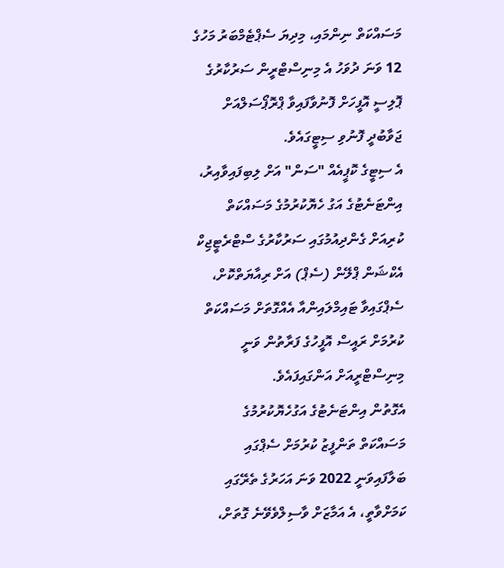މަސައްކަތް ނިންމައި، މިދިޔަ ސެޕްޓެމްބަރު މަހުގެ 12 ވަނަ ދުވަހު އެ މިނިސްޓްރީން ސަރުކާރުގެ ޕޮލިސީ އޮފީހަށް ފޮނުވާފައިވާ ޕްރޮޕޯސަލްއަށް ޖަވާބުދީ ފޮނުވި ސިޓީގައެވެ.
އެ ސިޓީގެ ކޮޕީއެއް "ސަން" އަށް ލިބިފައިވާއިރު، އިންޓަނެޓުގެ އަގު ހެޔޮކުރުމުގެ މަސައްކަތް ކުރިއަށް ގެންދިއުމުގައި ސަރުކާރުގެ ސްޓްރެޓީޖިކް އެކްޝަން ޕްލޭން (ސެޕް) އަށް ރިއާޔަތްކޮށް، ސެޕްގައިވާ ޓައިމްލައިންއާ އެއްގޮތަށް މަސައްކަތް ކުރުމަށް ރައީސް އޮފީހުގެ ފަރާތުން ވަނީ މިނިސްޓްރީއަށް އަންގައިފައެވެ.
އެގޮތުން އިންޓަނެޓުގެ އަގުހެޔޮކުރުމުގެ މަސައްކަތް ތަންފީޒު ކުރުމަށް ސެޕްގައި ބަލާފައިވަނީ 2022 ވަނަ އަހަރުގެ ތެރޭގައި ކަމަށްވާތީ، އެ އަމާޒަށް ވާސިލްވެވޭނެ ގޮތަށް،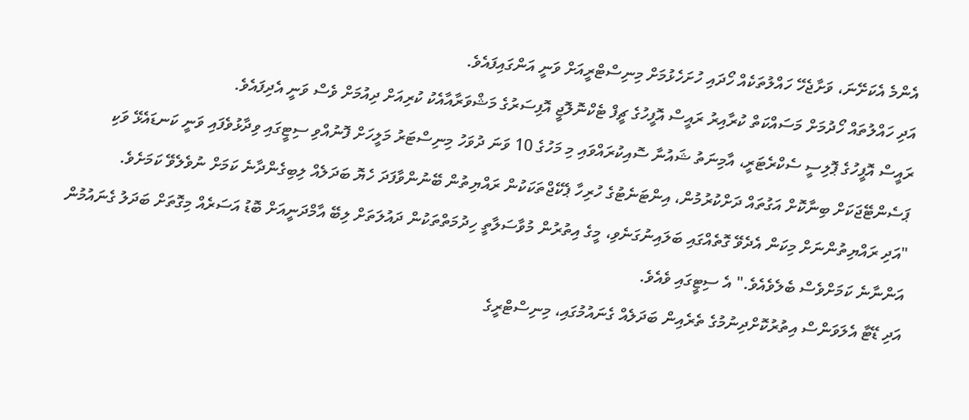އެންމެ އެކަށޭނަ، ވަށާޖެހޭ ހައްލުތަކެއް ހޯދައި ހުށަހެޅުމަށް މިނިސްޓްރީއަށް ވަނީ އަންގައިފައެވެ.
އަދި ހައްލުތައް ހޯދުމަށް މަސައްކަތް ކުރާއިރު ރައީސް އޮފީހުގެ ޗީފް ޓެކްނޮލޮޖީ އޮފިސަރުގެ މަޝްވަރާއާއެކު ކުރިއަށް ދިއުމަށް ވެސް ވަނީ އެދިފައެވެ.
ރައީސް އޮފީހުގެ ޕޮލިސީ ސެކްރެޓަރީ، އާމިނަތު ޝައުނާ ސޮއިކުރައްވައި މި މަހުގެ 10 ވަނަ ދުވަހު މިނިސްޓަރު މަލީހަށް ފޮނުއްވި ސިޓީގައި ވިދާޅުވެފައި ވަނީ ކަނޑައެޅޭ ވަކި ޕަސެންޓޭޖަކަށް ބިނާކޮށް އަގުތައް ދަށްކުރުމުން، އިންޓަނެޓުގެ ހުރިހާ ޕެކޭޖްތަކަކުން ރައްޔިތުން ބޭނުންވާފަދަ ހެޔޮ ބަދަލެއް ލިބިގެންދާނެ ކަމަށް ނުވެލެވޭ ކަމަށެވެ.
"އަދި ރައްޔިތުންނަށް މިކަން އެދެވޭ ގޮތެއްގައި ބަލައިނުގަނެވި، މީގެ އިތުރުން މުވާސަލާތީ ހިދުމަތްތަކުން ދައުލަތަށް ލިބޭ އާމްދަނީއަށް ބޮޑު އަސަރެއް މިގޮތަށް ބަދަލު ގެނައުމުން އަންނާނެ ކަމަށްވެސް ބެލެވެއެވެ." އެ ސިޓީގައި ވެއެވެ.
އަދި ޑޭޓާ އެލަވަންސް އިތުރުކޮށްދިނުމުގެ ތެރެއިން ބަދަލެއް ގެނައުމުގައި، މިނިސްޓްރީގެ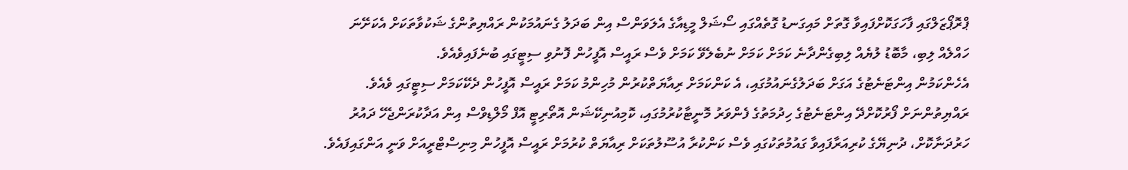ޕްރޮޕޯޒަލްގައި ފާހަގަކޮށްފައިވާ ގޮތަށް މައިގަނޑު ގޮތެއްގައި ސޯޝަލް މީޑިއާގެ އެލަވަންސް އިން ބަދަލު ގެނައުމަކުން ރައްޔިތުންގެ ޝަކުވާތަކަށް އެކަށޭނަ ހައްލެއް ލިބި، މާބޮޑު ލުޔެއް ލިބިގެންދާނެ ކަމަށް ކަމަށް ނުބެލެވޭ ކަމަށް ވެސް ރައީސް އޮފީހުން ފޮނުވި ސިޓީގައި ބުނެފައިވެއެވެ.
އެހެންކަމުން އިންޓަނެޓުގެ އަގަށް ބަދަލުގެނައުމުގައި، އެ ކަންކަމަށް ރިއާޔަތްކުރުން މުހިންމު ކަމަށް ރައީސް އޮފީހުން ދެކޭކަމަށް ސިޓީގައި ވެއެވެ.
ރައްޔިތުންނަށް ފޯރުކޮށްދޭ އިންޓަނެޓުގެ ހިދުމަތުގެ ފެންވަރު މޮނީޓާކުރުމުގައި، ކޮމިއުނިކޭޝަން އޮތޯރިޓީ އޮފް މޯލްޑިވްސް އިން އަދާކުރަންޖެހޭ ދައުރު ހަރުދަނާކޮށް، ދުނިޔޭގެ ކުރިއަރާފައިވާ ގައުމުތަކުގައި ވެސް ކަންކުރާ އުސޫލުތަކަށް ރިއާޔަތް ކުރުމަށް ރައީސް އޮފީހުން މިނިސްޓްރީއަށް ވަނީ އަންގައިފައެވެ.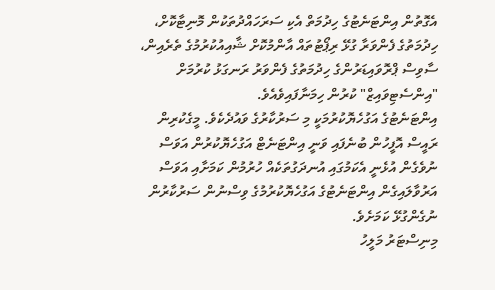އެގޮތުން އިންޓަނެޓުގެ ހިދުމަތް އެކި ސަރަހައްދުތަކުން މޮނިޓާކޮށް، ހިދުމަތުގެ ފެންވަރާ ގުޅޭ ރިޕޯޓުތައް އާންމުކޮށް ޝާއިއުކުރުމުގެ ތެރެއިން، ސާވިސް ޕްރޮވައިޑަރުންގެ ހިދުމަތުގެ ފެންވަރު ރަނގަޅު ކުރުމަށް "އިންސެޓިވައިޒް" ކުރުން ހިމަނާފައިވެއެވެ.
އިންޓަނެޓުގެ އަގުހެޔޮކުރުމަކީ މި ސަރުކާރުގެ ވައުދެކެވެ. މީގެކުރިން ރައީސް އޮފީހުން ބުނެފައި ވަނީ އިންޓަނެޓް އަގުހެޔޮކުރުން އަވަސް ނުވެގެން އުޅެނީ އެކަމުގައި އުނދަގުތަކެއް ހުރުމުން ކަމަށާއި އަވަސް އަރުވާލައިގެން އިންޓަނެޓުގެ އަގުހެޔޮކުރުމުގެ ވިސްނުން ސަރުކާރުން ނުގެންގުޅޭ ކަމަށެވެ.
މިނިސްޓަރު މަލީހު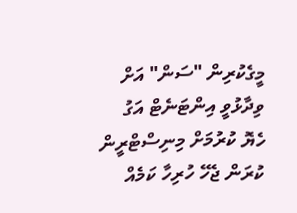މީގެކުރިން "ސަން" އަށް ވިދާޅުވީ އިންޓަނެޓް އަގު ހެޔޮ ކުރުމަށް މިނިސްޓްރީން ކުރަން ޖެހޭ ހުރިހާ ކަމެއް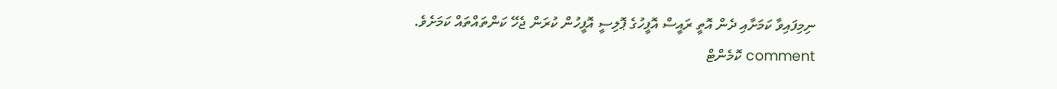ނިމިފައިވާ ކަމަށާއި ދެން އޮތީ ރައީސް އޮފީހުގެ ޕޮލިސީ އޮފީހުން ކުރަން ޖެހޭ ކަންތައްތައް ކަމަށެވެ.
comment ކޮމެންޓް